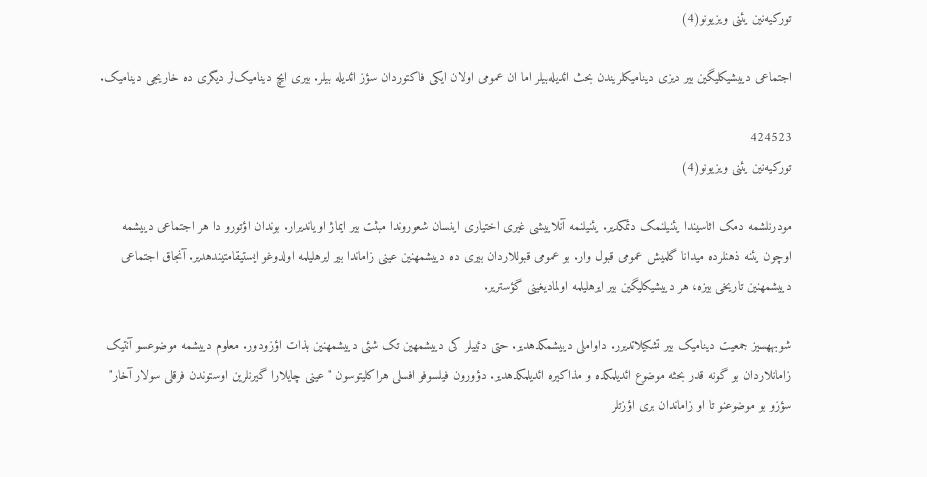تورکیه‌نین یئنی ویزیونو(4)

اجتماعی دییشیکلیگین بیر دیزی دینامیکلریندن بحث ائدیله‌بیلر اما ان عمومی اولان ایکی فاکتوردان سؤز ائدیله بیلر. بیری ایچ دینامیک‌لر دیگری ده خاریجی دینامیک.

424523
تورکیه‌نین یئنی ویزیونو(4)

مودرنلشمه دمک اثاسیندا یئنیلنمک دئمکدیر. یئنیلنمه آنلاییشی غیری اختیاری اینسان شعوروندا مبثت بیر ایماژ اویاندیرار. بوندان اؤتورو دا هر اجتماعی دییشمه اوچون یئنه ذهنلرده میدانا گلمیش عمومی قبول وار. بو عمومی قبوللاردان بیری ده دییشمهنین عینی زاماندا بیر ایرهلیلمه اولدوغو ایستیقامتیندهدیر. آنجاق اجتماعی دییشمهنین تاریخی بیزه، هر دییشیکلیگین بیر ایرهلیلمه اولمادیغینی گؤستریر.

شوبههسیز جمعیت دینامیک بیر تشکیلاتدیرر. داواملی دییشمکدهدیر. حتی دئییلر کی دییشمهین تک شئی دییشمهنین بذات اؤزودور. معلوم دییشمه موضوعسو آنتیک زامانلاردان بو گونه قدر بحثه موضوع ائدیلمکده و مذاکیره ائدیلمکدهدیر. دؤورون فیلسوفو افسلی هراکلیتوسون "عینی چایلارا گیرنلرین اوستوندن فرقلی سولار آخار" سؤزو بو موضوعنو تا او زاماندان بری اؤزتلر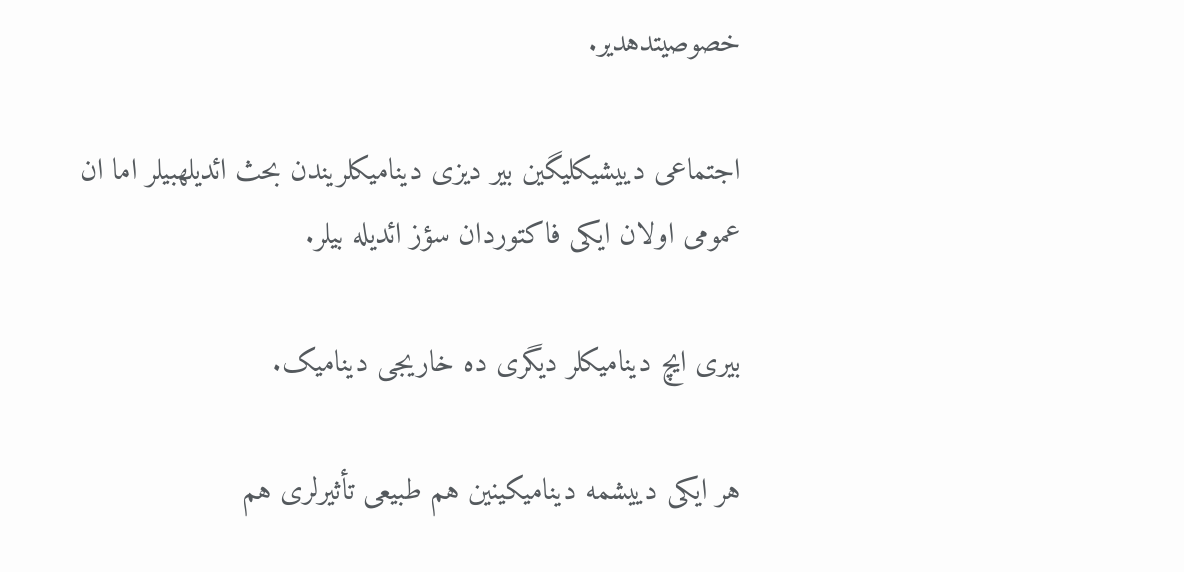خصوصیتدهدیر.

اجتماعی دییشیکلیگین بیر دیزی دینامیکلریندن بحث ائدیلهبیلر اما ان عمومی اولان ایکی فاکتوردان سؤز ائدیله بیلر.

بیری ایچ دینامیکلر دیگری ده خاریجی دینامیک.

هر ایکی دییشمه دینامیکینین هم طبیعی تأثیرلری هم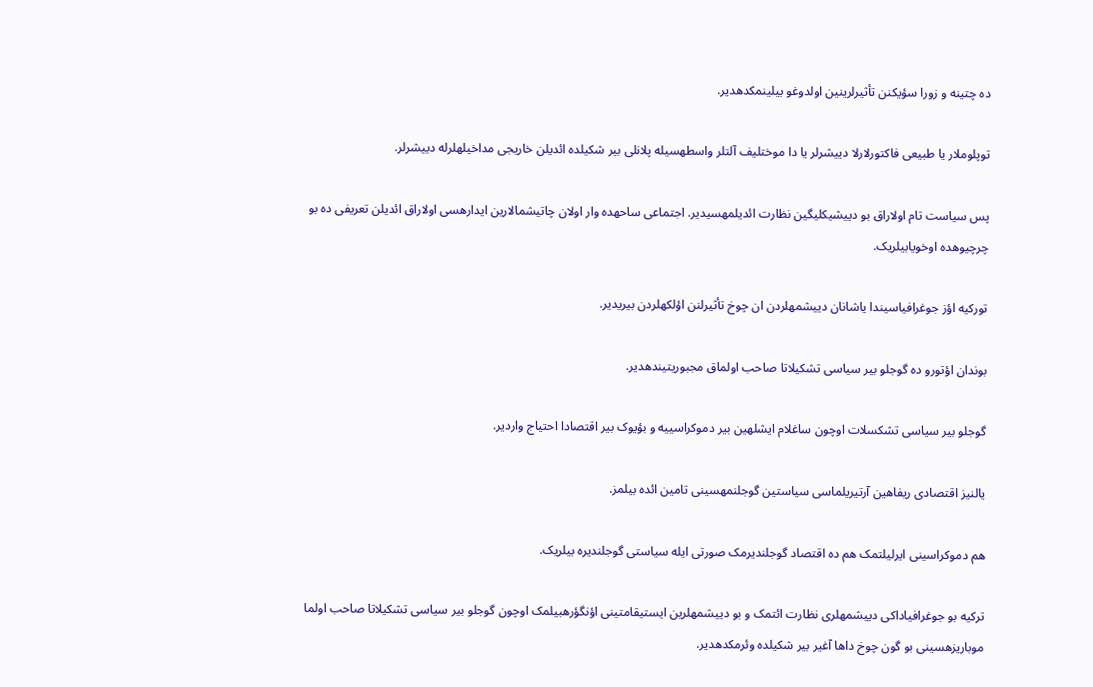ده چتینه و زورا سؤیکنن تأثیرلرینین اولدوغو بیلینمکدهدیر.

توپلوملار یا طبیعی فاکتورلارلا دییشرلر یا دا موختلیف آلتلر واسطهسیله پلانلی بیر شکیلده ائدیلن خاریجی مداخیلهلرله دییشرلر.

پس سیاست تام اولاراق بو دییشیکلیگین نظارت ائدیلمهسیدیر. اجتماعی ساحهده وار اولان چاتیشمالارین ایدارهسی اولاراق ائدیلن تعریفی ده بو چرچیوهده اوخویابیلریک.

تورکیه اؤز جوغرافیاسیندا یاشانان دییشمهلردن ان چوخ تأثیرلنن اؤلکهلردن بیریدیر.

بوندان اؤتورو ده گوجلو بیر سیاسی تشکیلاتا صاحب اولماق مجبوریتیندهدیر.

گوجلو بیر سیاسی تشکسلات اوچون ساغلام ایشلهین بیر دموکراسییه و بؤیوک بیر اقتصادا احتیاج واردیر.

یالنیز اقتصادی ریفاهین آرتیریلماسی سیاستین گوجلنمهسینی تامین ائده بیلمز.

هم دموکراسینی ایرلیلتمک هم ده اقتصاد گوجلندیرمک صورتی ایله سیاستی گوجلندیره بیلریک.

ترکیه بو جوغرافیاداکی دییشمهلری نظارت ائتمک و بو دییشمهلرین ایستیقامتینی اؤنگؤرهبیلمک اوچون گوجلو بیر سیاسی تشکیلاتا صاحب اولما موباریزهسینی بو گون چوخ داها آغیر بیر شکیلده وئرمکدهدیر.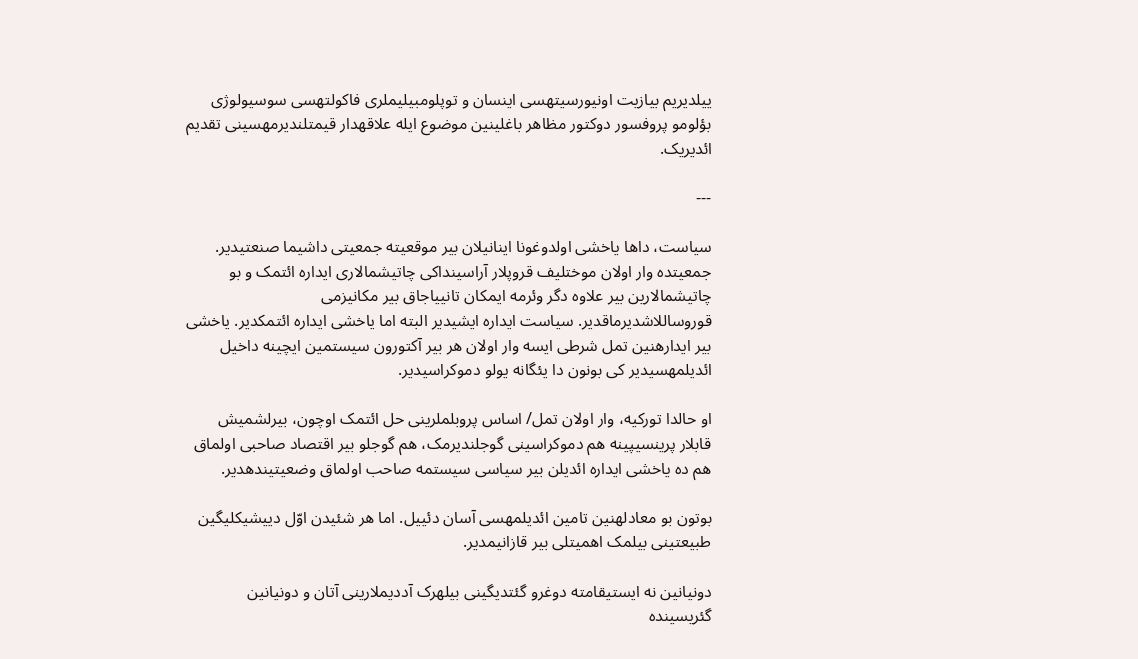ییلدیریم بیازیت اونیورسیتهسی اینسان و توپلومبیلیملری فاکولتهسی سوسیولوژی بؤلومو پروفسور دوکتور مظاهر باغلینین موضوع ایله علاقهدار قیمتلندیرمهسینی تقدیم ائدیریک.

---

سیاست، داها یاخشی اولدوغونا اینانیلان بیر موقعیته جمعیتی داشیما صنعتیدیر. جمعیتده وار اولان موختلیف قروپلار آراسینداکی چاتیشمالاری ایداره ائتمک و بو چاتیشمالارین بیر علاوه دگر وئرمه ایمکان تانییاجاق بیر مکانیزمی قوروساللاشدیرماقدیر. سیاست ایداره ایشیدیر البته اما یاخشی ایداره ائتمکدیر. یاخشی بیر ایدارهنین تمل شرطی ایسه وار اولان هر بیر آکتورون سیستمین ایچینه داخیل ائدیلمهسیدیر کی بونون دا یئگانه یولو دموکراسیدیر.

او حالدا تورکیه، وار اولان تمل/ اساس پروبلملرینی حل ائتمک اوچون، بیرلشمیش قابلار پرینسیپینه هم دموکراسینی گوجلندیرمک، هم گوجلو بیر اقتصاد صاحبی اولماق هم ده یاخشی ایداره ائدیلن بیر سیاسی سیستمه صاحب اولماق وضعیتیندهدیر.

بوتون بو معادلهنین تامین ائدیلمهسی آسان دئییل. اما هر شئیدن اوّل دییشیکلیگین طبیعتینی بیلمک اهمیتلی بیر قازانیمدیر.

دونیانین نه ایستیقامته دوغرو گئتدیگینی بیلهرک آددیملارینی آتان و دونیانین گئریسینده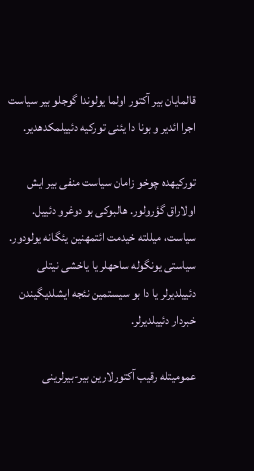قالمایان بیر آکتور اولما یولوندا گوجلو بیر سیاست اجرا ائدیر و بونا دا یئنی تورکیه دئییلمکدهدیر.

تورکیهده چوخو زامان سیاست منفی بیر ایش اولاراق گؤرولور. هالبوکی بو دوغرو دئییل. سیاست، میللته خیدمت ائتمهنین یئگانه یولودور. سیاستی یونگوله ساحهلر یا یاخشی نیتلی دئییلدیرلر یا دا بو سیستمین نئجه ایشلدیگیندن خبردار دئییلدیرلر.

عمومیتله رقیب آکتورلارین بیر-بیرلرینی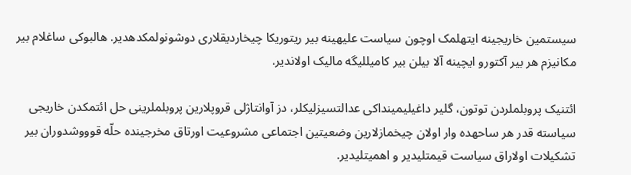سیستمین خاریجینه ایتهلمک اوچون سیاست علیهینه بیر ریتوریکا چیخاردیقلاری دوشونولمکدهدیر. هالبوکی ساغلام بیر مکانیزم هر بیر آکتورو ایچینه آلا بیلن بیر کامیللیگه مالیک اولاندیر.

ائتنیک پروبلملردن توتون، گلیر داغیلیمینداکی عدالتسیزلیکلر، دز آوانتاژلی قروپلارین پروبلملرینی حل ائتمکدن خاریجی سیاسته قدر هر ساحهده وار اولان چیخمازلارین وضعیتین اجتماعی مشروعیت اورتاق مخرجینده حلّه قوووشدوران بیر تشکیلات اولاراق سیاست قیمتلیدیر و اهمیتلیدیر.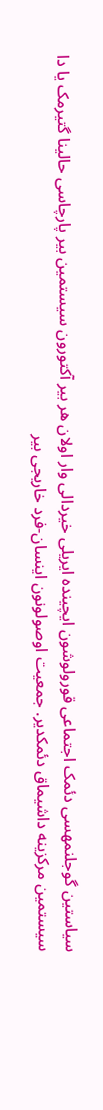سیاستین گوجلنمهسی دئمک اجتماعی قورولوشون ایچینده ایریلی خیردالی وار اولان هر بیر آکتورون سیستمین بیر پارچاسی حالینا گتیرمک یا دا سیستمین مرکزینه داشیماق دئمکدیر. جمعیت اوصولونون اینسان-فرد خاریجی بیر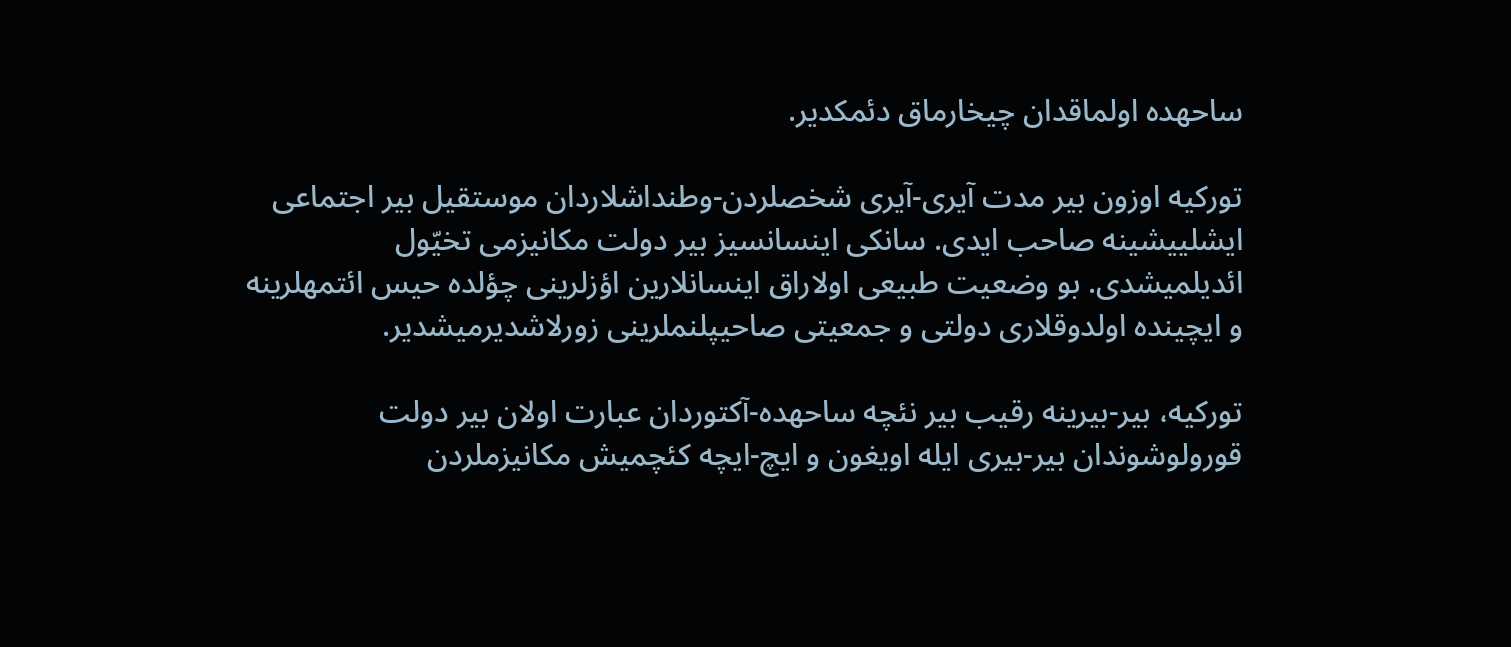ساحهده اولماقدان چیخارماق دئمکدیر.

تورکیه اوزون بیر مدت آیری-آیری شخصلردن-وطنداشلاردان موستقیل بیر اجتماعی ایشلییشینه صاحب ایدی. سانکی اینسانسیز بیر دولت مکانیزمی تخیّول ائدیلمیشدی. بو وضعیت طبیعی اولاراق اینسانلارین اؤزلرینی چؤلده حیس ائتمهلرینه و ایچینده اولدوقلاری دولتی و جمعیتی صاحیپلنملرینی زورلاشدیرمیشدیر.

تورکیه، بیر-بیرینه رقیب بیر نئچه ساحهده-آکتوردان عبارت اولان بیر دولت قورولوشوندان بیر-بیری ایله اویغون و ایچ-ایچه کئچمیش مکانیزملردن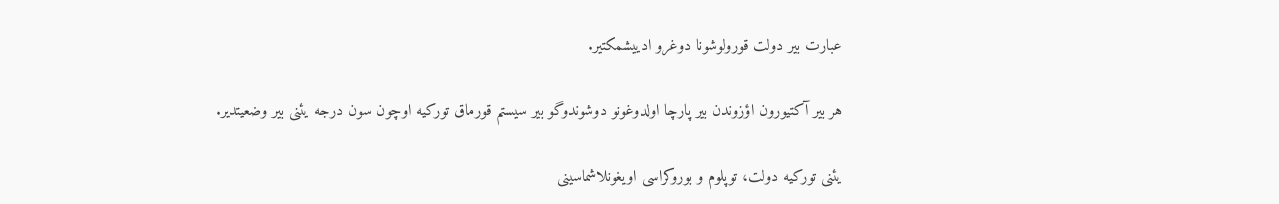عبارت بیر دولت قورولوشونا دوغرو ادییشمکتیر.

هر بیر آکتیورون اؤزوندن بیر پارچا اولدوغونو دوشوندوگو بیر سیستم قورماق تورکیه اوچون سون درجه یئنی بیر وضعیتدیر.

یئنی تورکیه دولت، توپلوم و بوروکراسی اویغونلاشماسینی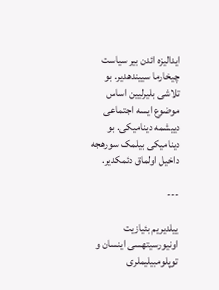ایدالیزه ائدن بیر سیاست چیخارما سییندهدیر. بو تلاشی بلیرلیین اساس موضوع ایسه اجتماعی دییشمه دینامیکی. بو دینامیکی بیلمک سورهجه داخیل اولماق دئمکدیر.

---

ییلدیریم بئیازیت اونیورسیتهسی اینسان و توپلومبیلیملری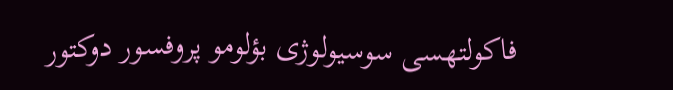فاکولتهسی سوسیولوژی بؤلومو پروفسور دوکتور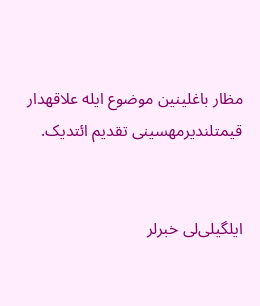مظار باغلینین موضوع ایله علاقهدار قیمتلندیرمهسینی تقدیم ائتدیک.


ایلگیلی‌لی خبرلر